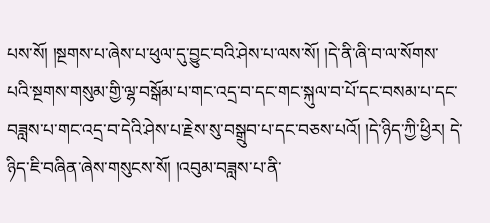པས་སོ། །སྔགས་པ་ཞེས་པ་ཕུལ་དུ་བྱུང་བའི་ཤེས་པ་ལས་སོ། །དེ་ནི་ཞི་བ་ལ་སོགས་པའི་སྔགས་གསུམ་གྱི་ལྷ་བསྒོམ་པ་གང་འདྲ་བ་དང་གང་སྐུལ་བ་པོ་དང་བསམ་པ་དང་བཟླས་པ་གང་འདྲ་བ་དེའི་ཤེས་པ་རྗེས་སུ་བསྒྲུབ་པ་དང་བཅས་པའོ། །དེ་ཉིད་ཀྱི་ཕྱིར། དེ་ཉིད་ཇི་བཞིན་ཞེས་གསུངས་སོ། །འབུམ་བཟླས་པ་ནི་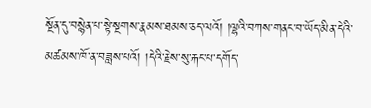སྔོན་དུ་བསྙེན་པ་སྟེ་སྔགས་རྣམས་ཐམས་ཅད་ལའོ། །ལྷའི་བཀས་གནང་བ་ཡོད་མིན་དེའི་མཚམས་ཁོ་ན་བཟླས་པའོ། །དེའི་རྗེས་སུ་རྐང་པ་དགོད་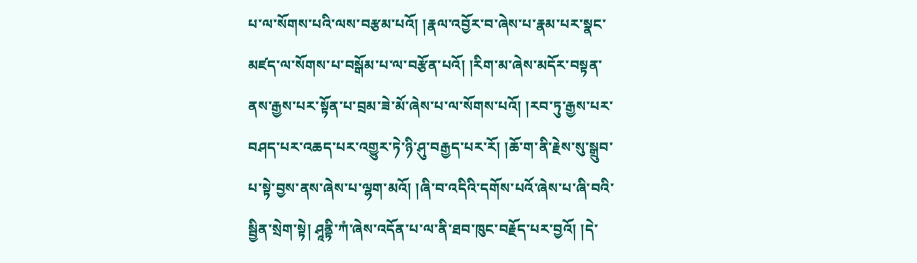པ་ལ་སོགས་པའི་ལས་བརྩམ་པའོ། །རྣལ་འབྱོར་བ་ཞེས་པ་རྣམ་པར་སྣང་མཛད་ལ་སོགས་པ་བསྒོམ་པ་ལ་བརྩོན་པའོ། །རིག་མ་ཞེས་མདོར་བསྟན་ནས་རྒྱས་པར་སྟོན་པ་བྲམ་ཟེ་མོ་ཞེས་པ་ལ་སོགས་པའོ། །རབ་ཏུ་རྒྱས་པར་བཤད་པར་འཆད་པར་འགྱུར་ཏེ་ཉི་ཤུ་བརྒྱད་པར་རོ། །ཆོ་ག་ནི་རྗེས་སུ་སྒྲུབ་པ་སྟེ་བྱས་ནས་ཞེས་པ་ལྷག་མའོ། །ཞི་བ་འདིའི་དགོས་པའོ་ཞེས་པ་ཞི་བའི་སྦྱིན་སྲེག་སྟེ། ཤཱནྟི་ཀཾ་ཞེས་འདོན་པ་ལ་ནི་ཐབ་ཁུང་བརྗོད་པར་བྱའོ། །དེ་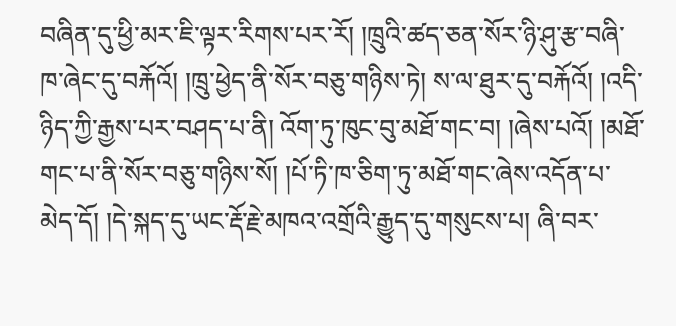བཞིན་དུ་ཕྱི་མར་ཇི་ལྟར་རིགས་པར་རོ། །ཁྲུའི་ཚད་ཅན་སོར་ཉི་ཤུ་རྩ་བཞི་ཁ་ཞེང་དུ་བརྐོའོ། །ཁྲུ་ཕྱེད་ནི་སོར་བཅུ་གཉིས་ཏེ། ས་ལ་ཐུར་དུ་བརྐོའོ། །འདི་ཉིད་ཀྱི་རྒྱས་པར་བཤད་པ་ནི། འོག་ཏུ་ཁུང་བུ་མཐོ་གང་བ། །ཞེས་པའོ། །མཐོ་གང་པ་ནི་སོར་བཅུ་གཉིས་སོ། །པོ་ཏི་ཁ་ཅིག་ཏུ་མཐོ་གང་ཞེས་འདོན་པ་མེད་དོ། །དེ་སྐད་དུ་ཡང་རྡོ་རྗེ་མཁའ་འགྲོའི་རྒྱུད་དུ་གསུངས་པ། ཞི་བར་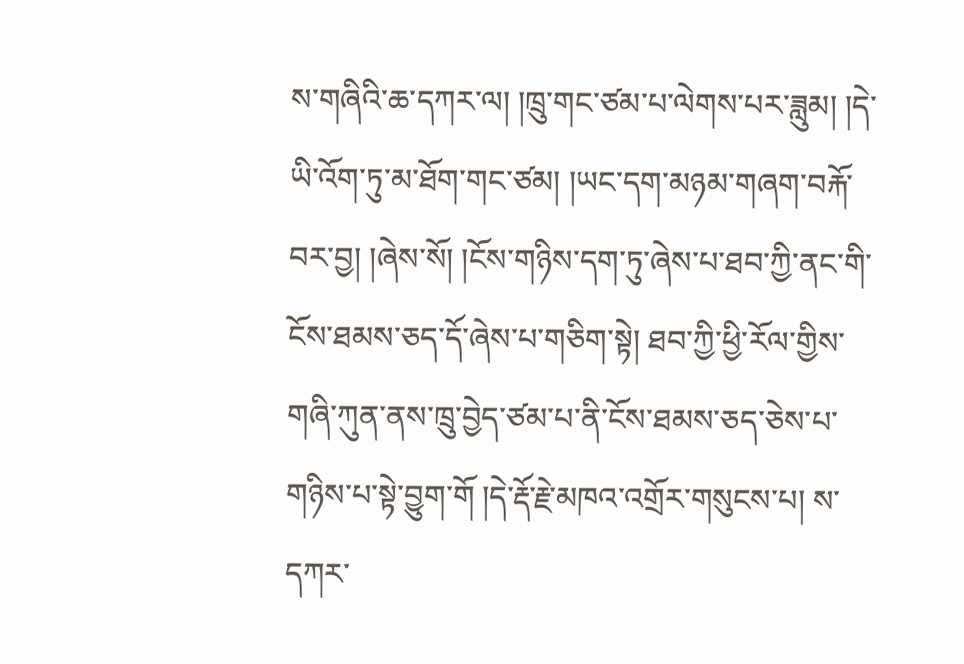ས་གཞིའི་ཆ་དཀར་ལ། །ཁྲུ་གང་ཙམ་པ་ལེགས་པར་ཟླུམ། །དེ་ཡི་འོག་ཏུ་མ་ཐོག་གང་ཙམ། །ཡང་དག་མཉམ་གཞག་བརྐོ་བར་བྱ། །ཞེས་སོ། །ངོས་གཉིས་དག་ཏུ་ཞེས་པ་ཐབ་ཀྱི་ནང་གི་ངོས་ཐམས་ཅད་དོ་ཞེས་པ་གཅིག་སྟེ། ཐབ་ཀྱི་ཕྱི་རོལ་གྱིས་གཞི་ཀུན་ནས་ཁྲུ་བྱེད་ཙམ་པ་ནི་ངོས་ཐམས་ཅད་ཅེས་པ་གཉིས་པ་སྟེ་བྱུག་གོ །དེ་རྡོ་རྗེ་མཁའ་འགྲོར་གསུངས་པ། ས་དཀར་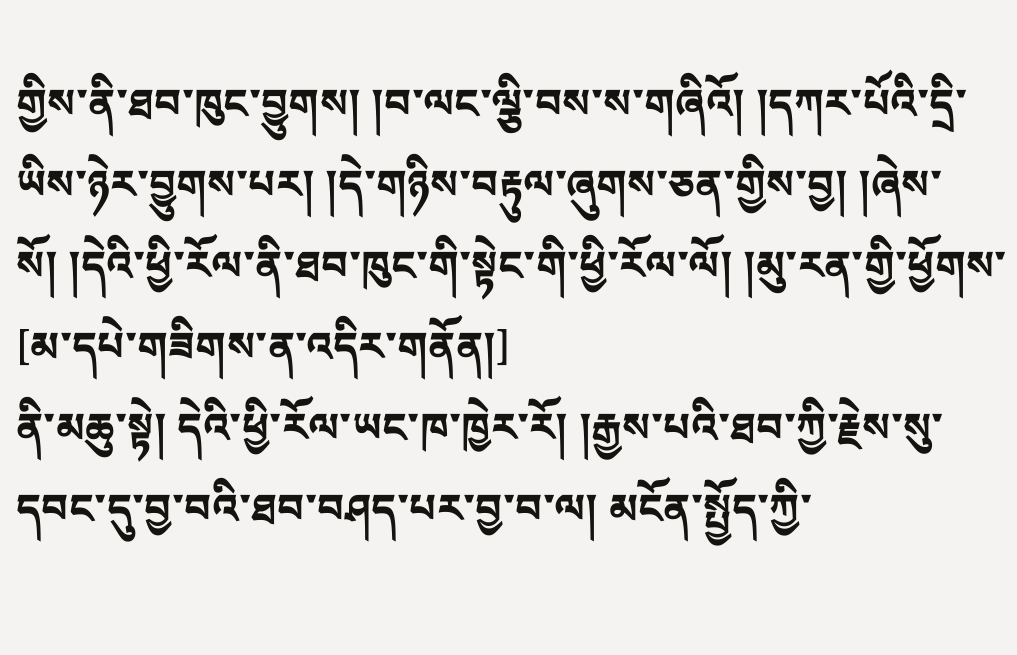གྱིས་ནི་ཐབ་ཁུང་བྱུགས། །བ་ལང་ལྕི་བས་ས་གཞིའོ། །དཀར་པོའི་དྲི་ཡིས་ཉེར་བྱུགས་པར། །དེ་གཉིས་བརྟུལ་ཞུགས་ཅན་གྱིས་བྱ། །ཞེས་སོ། །དེའི་ཕྱི་རོལ་ནི་ཐབ་ཁུང་གི་སྟེང་གི་ཕྱི་རོལ་ལོ། །མུ་རན་གྱི་ཕྱོགས་
[མ་དཔེ་གཟིགས་ན་འདིར་གནོན།]
ནི་མཆུ་སྟེ། དེའི་ཕྱི་རོལ་ཡང་ཁ་ཁྱེར་རོ། །རྒྱས་པའི་ཐབ་ཀྱི་རྗེས་སུ་དབང་དུ་བྱ་བའི་ཐབ་བཤད་པར་བྱ་བ་ལ། མངོན་སྤྱོད་ཀྱི་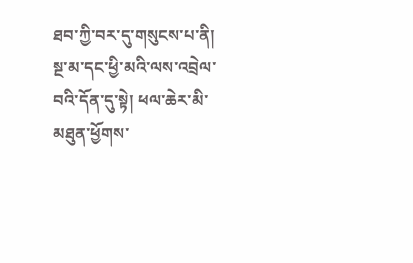ཐབ་ཀྱི་བར་དུ་གསུངས་པ་ནི། སྔ་མ་དང་ཕྱི་མའི་ལས་འབྲེལ་བའི་དོན་དུ་སྟེ། ཕལ་ཆེར་མི་མཐུན་ཕྱོགས་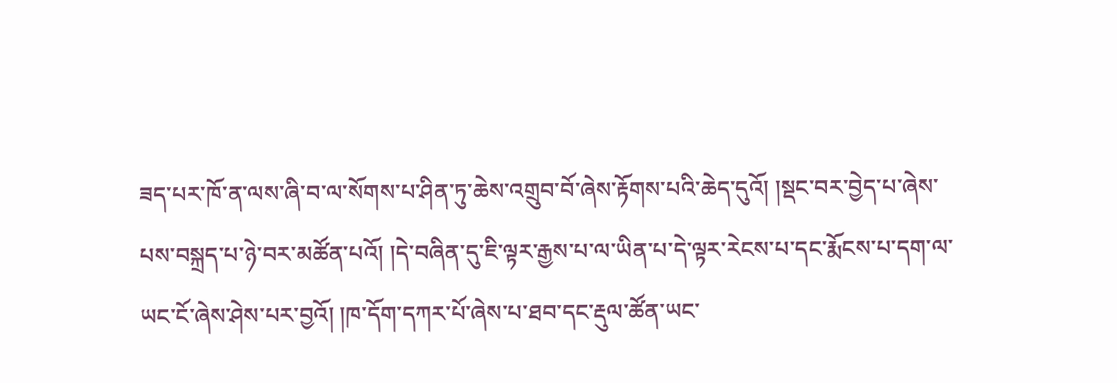ཟད་པར་ཁོ་ན་ལས་ཞི་བ་ལ་སོགས་པ་ཤིན་ཏུ་ཆེས་འགྲུབ་བོ་ཞེས་རྟོགས་པའི་ཆེད་དུའོ། །སྡང་བར་བྱེད་པ་ཞེས་པས་བསྐྲད་པ་ཉེ་བར་མཚོན་པའོ། །དེ་བཞིན་དུ་ཇི་ལྟར་རྒྱས་པ་ལ་ཡིན་པ་དེ་ལྟར་རེངས་པ་དང་རྨོངས་པ་དག་ལ་ཡང་ངོ་ཞེས་ཤེས་པར་བྱའོ། །ཁ་དོག་དཀར་པོ་ཞེས་པ་ཐབ་དང་རྡུལ་ཚོན་ཡང་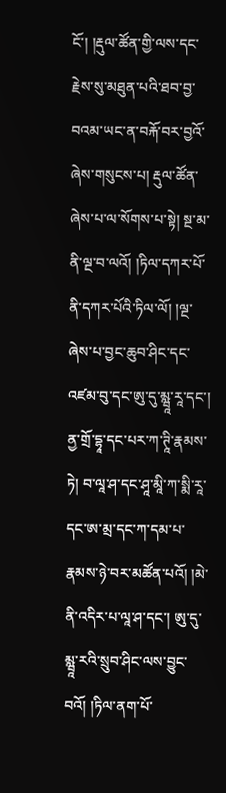ངོ་། །རྡུལ་ཚོན་གྱི་ལས་དང་རྗེས་སུ་མཐུན་པའི་ཐབ་བྱ་བའམ་ཡང་ན་བརྐོ་བར་བྱའོ་ཞེས་གསུངས་པ། རྡུལ་ཚོན་ཞེས་པ་ལ་སོགས་པ་སྟེ། སྔ་མ་ནི་ལྔ་བ་ལའོ། །ཏིལ་དཀར་པོ་ནི་དཀར་པོའི་ཏིལ་ལོ། །ལྔ་ཞེས་པ་བྱང་ཆུབ་ཤིང་དང་འཛམ་བུ་དང་ཨུ་དུ་མྺཱ་རཱ་དང་། ནྱ་གྲོ་དྷཱ་དང་པར་ཀ་ཊཱི་རྣམས་ཏེ། བ་ལཱ་ཤ་དང་ཤཱ་མཱི་ཀ་སྨི་རཱ་དང་ཨ་མྲ་དང་ཀ་དམ་པ་རྣམས་ཉེ་བར་མཚོན་པའོ། །མེ་ནི་འདིར་པ་ལཱ་ཤ་དང་། ཨུ་དུ་མྺཱ་རའི་སྲུབ་ཤིང་ལས་བྱུང་བའོ། །ཏིལ་ནག་པོ་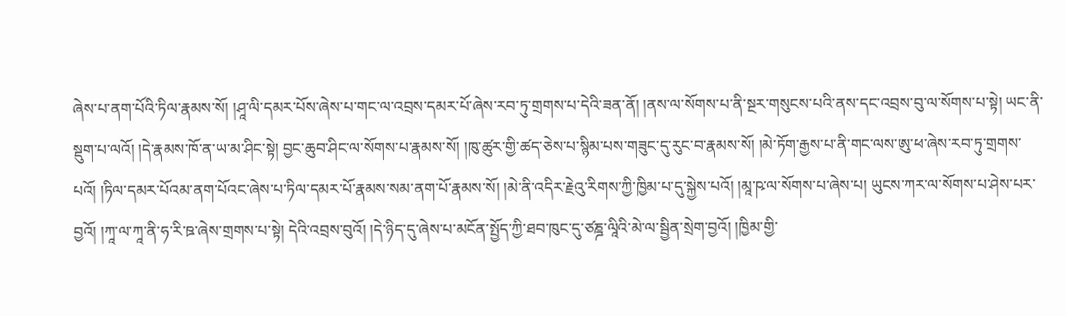ཞེས་པ་ནག་པོའི་ཏིལ་རྣམས་སོ། །ཤཱ་ལི་དམར་པོས་ཞེས་པ་གང་ལ་འབྲས་དམར་པོ་ཞེས་རབ་ཏུ་གྲགས་པ་དེའི་ཟན་ནོ། །ནས་ལ་སོགས་པ་ནི་སྔར་གསུངས་པའི་ནས་དང་འབྲས་བུ་ལ་སོགས་པ་སྟེ། ཡང་ནི་སྡུག་པ་ལའོ། །དེ་རྣམས་ཁོ་ན་ཡ་མ་ཤིང་སྟེ། བྱང་ཆུབ་ཤིང་ལ་སོགས་པ་རྣམས་སོ། །ཁུ་ཚུར་གྱི་ཚད་ཅེས་པ་སྙིམ་པས་གཟུང་དུ་རུང་བ་རྣམས་སོ། །མེ་ཏོག་རྒྱས་པ་ནི་གང་ལས་ཨུ་ཕ་ཞེས་རབ་ཏུ་གྲགས་པའོ། །ཏིལ་དམར་པོའམ་ནག་པོའང་ཞེས་པ་ཏིལ་དམར་པོ་རྣམས་སམ་ནག་པོ་རྣམས་སོ། །མེ་ནི་འདིར་རྗེའུ་རིགས་ཀྱི་ཁྱིམ་པ་དུ་སྐྱེས་པའོ། །མཱ་ཥ་ལ་སོགས་པ་ཞེས་པ། ཡུངས་ཀར་ལ་སོགས་པ་ཤེས་པར་བྱའོ། །ཀཱ་ལ་ཀཱ་ནི་ཧ་རི་ཋ་ཞེས་གྲགས་པ་སྟེ། དེའི་འབྲས་བུའོ། །དེ་ཉིད་དུ་ཞེས་པ་མངོན་སྤྱོད་ཀྱི་ཐབ་ཁུང་དུ་ཙཎྜ་ལཱིའི་མེ་ལ་སྦྱིན་སྲེག་བྱའོ། །ཁྱིམ་གྱི་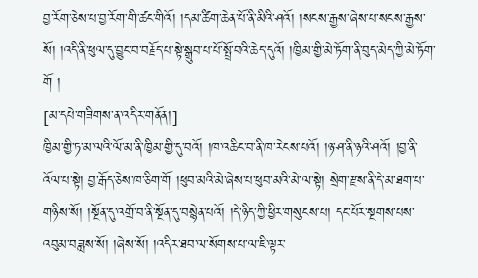བྱ་རོག་ཅེས་པ་བྱ་རོག་གི་ཚང་གིའོ། །དམ་ཚིག་ཆེན་པོ་ནི་མིའི་ཤའོ། །སངས་རྒྱས་ཞེས་པ་སངས་རྒྱས་སོ། །འདི་ནི་ཕུལ་དུ་བྱུང་བ་བརྗོད་པ་སྟེ་སྒྲུབ་པ་པོ་སྤྲོ་བའི་ཆེད་དུའོ། །ཁྱིམ་གྱི་མེ་ཏོག་ནི་བུད་མེད་ཀྱི་མེ་ཏོག་གོ །
[མ་དཔེ་གཟིགས་ན་འདིར་གནོན།]
ཁྱིམ་གྱི་ཏ་མ་ལའི་ལོ་མ་ནི་ཁྱིམ་གྱི་དུ་བའོ། །ཁ་འཆིང་བ་ནི་ཁ་རེངས་པའོ། །ཉ་ཤ་ནི་ཉའི་ཤའོ། །བྱ་ནི་འོལ་པ་སྟེ། བྱ་རྒོད་ཅེས་ཁ་ཅིག་གོ །ཕུབ་མའི་མེ་ཞེས་པ་ཕུབ་མའི་མེ་ལ་སྟེ། སྲེག་རྫས་ནི་དེ་མ་ཐག་པ་གཉིས་སོ། །སྔོན་དུ་འགྲོ་བ་ནི་སྔོན་དུ་བསྙེན་པའོ། །དེ་ཉིད་ཀྱི་ཕྱིར་གསུངས་པ། དང་པོར་སྔགས་པས་འབུམ་བཟླས་སོ། །ཞེས་སོ། །འདིར་ཐབ་ལ་སོགས་པ་ལ་ཇི་ལྟར་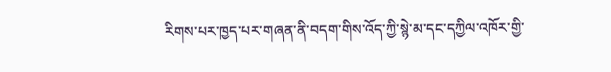རིགས་པར་ཁྱད་པར་གཞན་ནི་བདག་གིས་འོད་ཀྱི་སྙེ་མ་དང་དཀྱིལ་འཁོར་གྱི་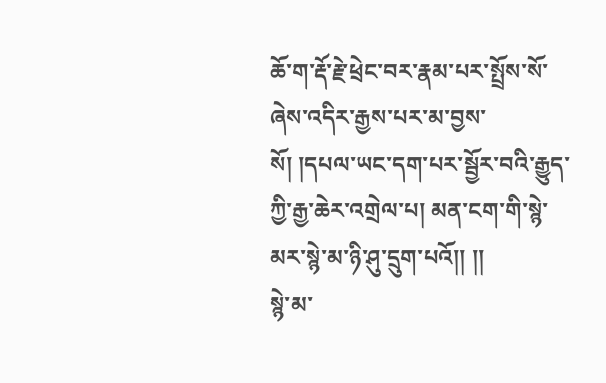ཆོ་ག་རྡོ་རྗེ་ཕྲེང་བར་རྣམ་པར་སྤྲོས་སོ་ཞེས་འདིར་རྒྱས་པར་མ་བྱས་སོ། །དཔལ་ཡང་དག་པར་སྦྱོར་བའི་རྒྱུད་ཀྱི་རྒྱ་ཆེར་འགྲེལ་པ། མན་ངག་གི་སྙེ་མར་སྙེ་མ་ཉི་ཤུ་དྲུག་པའོ།། །།
སྙེ་མ་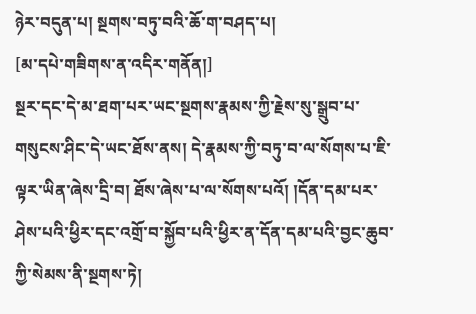ཉེར་བདུན་པ། སྔགས་བཏུ་བའི་ཆོ་ག་བཤད་པ།
[མ་དཔེ་གཟིགས་ན་འདིར་གནོན།]
སྔར་དང་དེ་མ་ཐག་པར་ཡང་སྔགས་རྣམས་ཀྱི་རྗེས་སུ་སྒྲུབ་པ་གསུངས་ཤིང་དེ་ཡང་ཐོས་ནས། དེ་རྣམས་ཀྱི་བཏུ་བ་ལ་སོགས་པ་ཇི་ལྟར་ཡིན་ཞེས་དྲི་བ། ཐོས་ཞེས་པ་ལ་སོགས་པའོ། །དོན་དམ་པར་ཤེས་པའི་ཕྱིར་དང་འགྲོ་བ་སྐྱོབ་པའི་ཕྱིར་ན་དོན་དམ་པའི་བྱང་ཆུབ་ཀྱི་སེམས་ནི་སྔགས་ཏེ།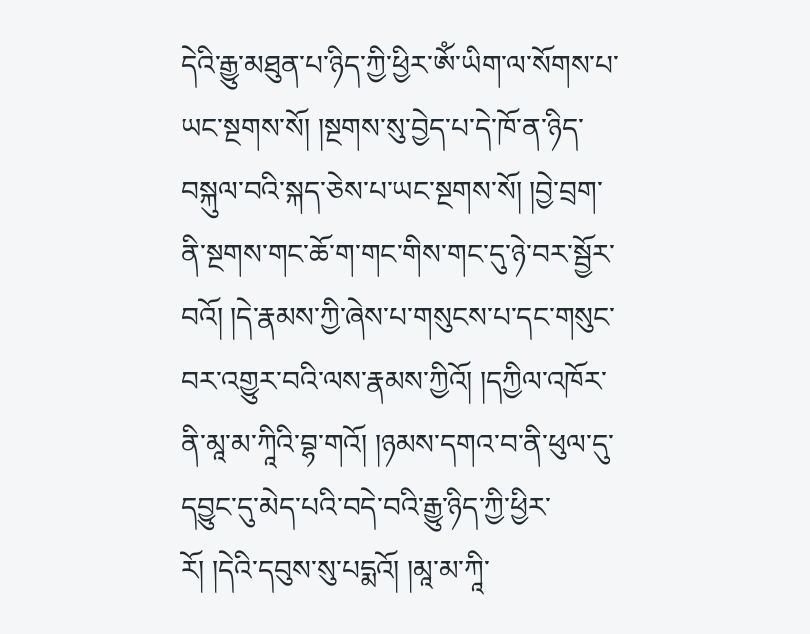དེའི་རྒྱུ་མཐུན་པ་ཉིད་ཀྱི་ཕྱིར་ཨོཾ་ཡིག་ལ་སོགས་པ་ཡང་སྔགས་སོ། །སྔགས་སུ་བྱེད་པ་དེ་ཁོ་ན་ཉིད་བསྐུལ་བའི་སྐད་ཅེས་པ་ཡང་སྔགས་སོ། །བྱེ་བྲག་ནི་སྔགས་གང་ཆོ་ག་གང་གིས་གང་དུ་ཉེ་བར་སྦྱོར་བའོ། །དེ་རྣམས་ཀྱི་ཞེས་པ་གསུངས་པ་དང་གསུང་བར་འགྱུར་བའི་ལས་རྣམས་ཀྱིའོ། །དཀྱིལ་འཁོར་ནི་མཱ་མ་ཀཱིའི་བྷ་གའོ། །ཉམས་དགའ་བ་ནི་ཕུལ་དུ་དབྱུང་དུ་མེད་པའི་བདེ་བའི་རྒྱུ་ཉིད་ཀྱི་ཕྱིར་རོ། །དེའི་དབུས་སུ་པདྨའོ། །མཱ་མ་ཀཱི་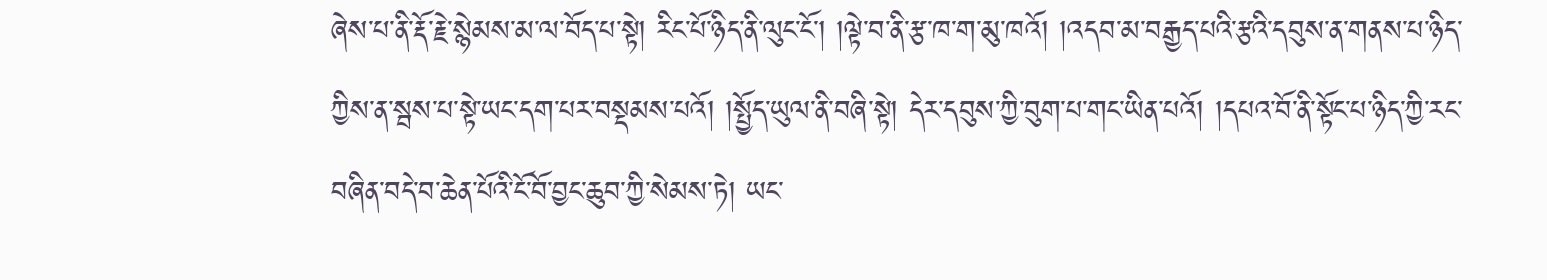ཞེས་པ་ནི་རྡོ་རྗེ་སྙེམས་མ་ལ་བོད་པ་སྟེ། རིང་པོ་ཉིད་ནི་ལུང་ངོ་། །ལྟེ་བ་ནི་རྩ་ཁ་ག་མུ་ཁའོ། །འདབ་མ་བརྒྱད་པའི་རྩའི་དབུས་ན་གནས་པ་ཉིད་ཀྱིས་ན་སྦས་པ་སྟེ་ཡང་དག་པར་བསྡམས་པའོ། །སྤྱོད་ཡུལ་ནི་བཞི་སྟེ། དེར་དབུས་ཀྱི་བུག་པ་གང་ཡིན་པའོ། །དཔའ་བོ་ནི་སྟོང་པ་ཉིད་ཀྱི་རང་བཞིན་བདེ་བ་ཆེན་པོའི་ངོ་བོ་བྱང་ཆུབ་ཀྱི་སེམས་ཏེ། ཡང་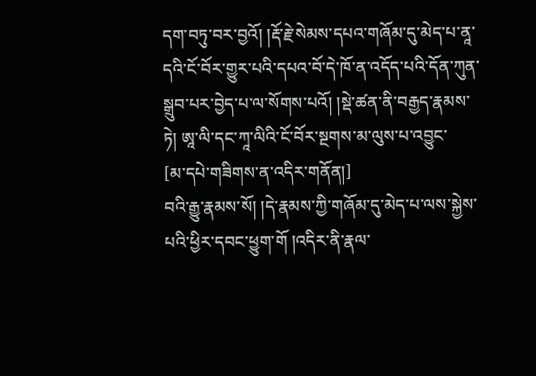དག་བཏུ་བར་བྱའོ། །རྡོ་རྗེ་སེམས་དཔའ་གཞོམ་དུ་མེད་པ་ནཱ་དའི་ངོ་བོར་གྱུར་པའི་དཔའ་བོ་དེ་ཁོ་ན་འདོད་པའི་དོན་ཀུན་སྒྲུབ་པར་བྱེད་པ་ལ་སོགས་པའོ། །སྡེ་ཚན་ནི་བརྒྱད་རྣམས་ཏེ། ཨཱ་ལི་དང་ཀཱ་ལིའི་ངོ་བོར་སྔགས་མ་ལུས་པ་འབྱུང་
[མ་དཔེ་གཟིགས་ན་འདིར་གནོན།]
བའི་རྒྱུ་རྣམས་སོ། །དེ་རྣམས་ཀྱི་གཞོམ་དུ་མེད་པ་ལས་སྐྱེས་པའི་ཕྱིར་དབང་ཕྱུག་གོ །འདིར་ནི་རྣལ་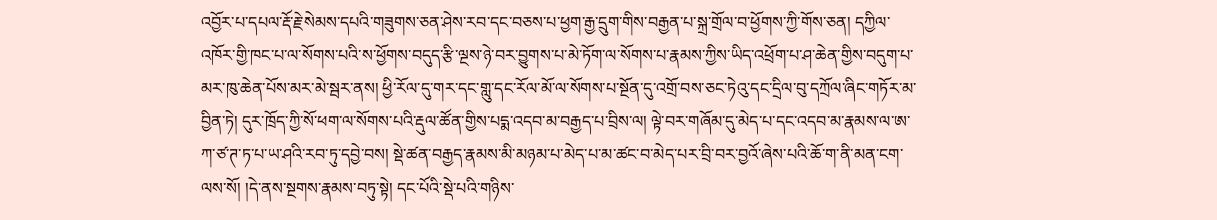འབྱོར་པ་དཔལ་རྡོ་རྗེ་སེམས་དཔའི་གཟུགས་ཅན་ཤེས་རབ་དང་བཅས་པ་ཕྱག་རྒྱ་དྲུག་གིས་བརྒྱན་པ་སྐྲ་གྲོལ་བ་ཕྱོགས་ཀྱི་གོས་ཅན། དཀྱིལ་འཁོར་གྱི་ཁང་པ་ལ་སོགས་པའི་ས་ཕྱོགས་བདུད་རྩི་ལྔས་ཉེ་བར་བྱུགས་པ་མེ་ཏོག་ལ་སོགས་པ་རྣམས་ཀྱིས་ཡིད་འཕྲོག་པ་ཤ་ཆེན་གྱིས་བདུག་པ་མར་ཁུ་ཆེན་པོས་མར་མེ་སྦར་ནས། ཕྱི་རོལ་དུ་གར་དང་གླུ་དང་རོལ་མོ་ལ་སོགས་པ་སྔོན་དུ་འགྲོ་བས་ཅང་ཏེའུ་དང་དྲིལ་བུ་དཀྲོལ་ཞིང་གཏོར་མ་བྱིན་ཏེ། དུར་ཁྲོད་ཀྱི་སོ་ཕག་ལ་སོགས་པའི་རྡུལ་ཚོན་གྱིས་པདྨ་འདབ་མ་བརྒྱད་པ་བྲིས་ལ། ལྟེ་བར་གཞོམ་དུ་མེད་པ་དང་འདབ་མ་རྣམས་ལ་ཨ་ཀ་ཙ་ཊ་ཏ་པ་ཡ་ཤའི་རབ་ཏུ་དབྱེ་བས། སྡེ་ཚན་བརྒྱད་རྣམས་མི་མཉམ་པ་མེད་པ་མ་ཚང་བ་མེད་པར་བྲི་བར་བྱའོ་ཞེས་པའི་ཆོ་ག་ནི་མན་ངག་ལས་སོ། །དེ་ནས་སྔགས་རྣམས་བཏུ་སྟེ། དང་པོའི་སྡེ་པའི་གཉིས་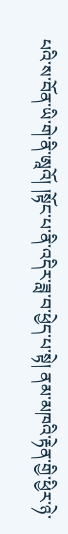པའི་ས་བོན་ཡི་གེ་ནི་ཨཱའོ། །སྟོང་པ་ནི་འདིར་ཟླ་བ་ཕྱེད་པ་སྟེ། ནམ་མཁའི་རྟེན་གྱི་ཕྱིར་ཉེ་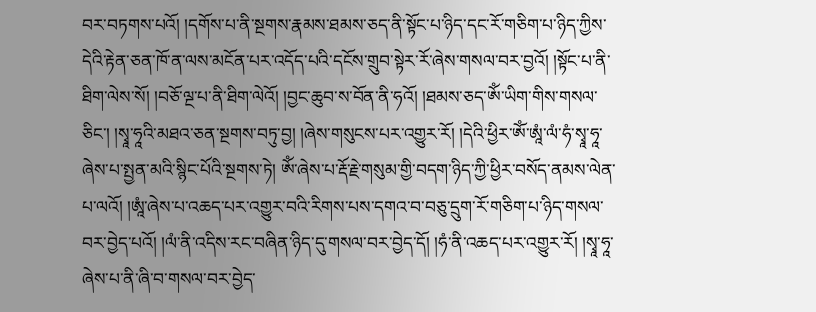བར་བཏགས་པའོ། །དགོས་པ་ནི་སྔགས་རྣམས་ཐམས་ཅད་ནི་སྟོང་པ་ཉིད་དང་རོ་གཅིག་པ་ཉིད་ཀྱིས་དེའི་རྟེན་ཅན་ཁོ་ན་ལས་མངོན་པར་འདོད་པའི་དངོས་གྲུབ་སྟེར་རོ་ཞེས་གསལ་བར་བྱའོ། །སྟོང་པ་ནི་ཐིག་ལེས་སོ། །བཅོ་ལྔ་པ་ནི་ཐིག་ལེའོ། །བྱང་ཆུབ་ས་བོན་ནི་ཧའོ། །ཐམས་ཅད་ཨོཾ་ཡིག་གིས་གསལ་ཅིང་། །སྭཱ་ཧཱའི་མཐའ་ཅན་སྔགས་བཏུ་བྱ། །ཞེས་གསུངས་པར་འགྱུར་རོ། །དེའི་ཕྱིར་ཨོཾ་ཨཱཾ་ལཾ་ཧཾ་སྭཱ་ཧཱ་ཞེས་པ་སྤྱན་མའི་སྙིང་པོའི་སྔགས་ཏེ། ཨོཾ་ཞེས་པ་རྡོ་རྗེ་གསུམ་གྱི་བདག་ཉིད་ཀྱི་ཕྱིར་བསོད་ནམས་ལེན་པ་ལའོ། །ཨཱཾ་ཞེས་པ་འཆད་པར་འགྱུར་བའི་རིགས་པས་དགའ་བ་བཅུ་དྲུག་རོ་གཅིག་པ་ཉིད་གསལ་བར་བྱེད་པའོ། །ལཾ་ནི་འདིས་རང་བཞིན་ཉིད་དུ་གསལ་བར་བྱེད་དོ། །ཧཾ་ནི་འཆད་པར་འགྱུར་རོ། །སྭཱ་ཧཱ་ཞེས་པ་ནི་ཞི་བ་གསལ་བར་བྱེད་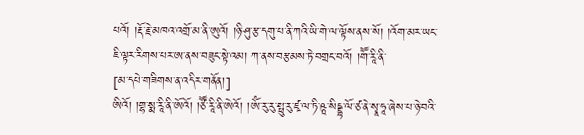པའོ། །རྡོ་རྗེ་མཁའ་འགྲོ་མ་ནི་ཨུའོ། །ཉི་ཤུ་རྩ་དགུ་པ་ནི་ཀའི་ཡི་གེ་ལ་ལྟོས་ནས་སོ། །འོག་མར་ཡང་ཇི་ལྟར་རིགས་པར་ཨ་ནས་བཟུང་སྟེ་འམ། ཀ་ནས་བརྩམས་ཏེ་བགྲང་བའོ། །གཽ་རཱི་ནི་
[མ་དཔེ་གཟིགས་ན་འདིར་གནོན།]
ཨིའོ། །གྷ་སྨ་རཱི་ནི་ཨོའོ། །ཙཽ་རཱི་ནི་ཨེའོ། །ཨོཾ་རུ་རུ་སྥུ་རུ་ཛྭ་ལ་ཏི་ཥྛ་སིདྡྷ་ལོ་ཙ་ནེ་སྭཱ་ཧཱ་ཞེས་པ་ཉེ་བའི་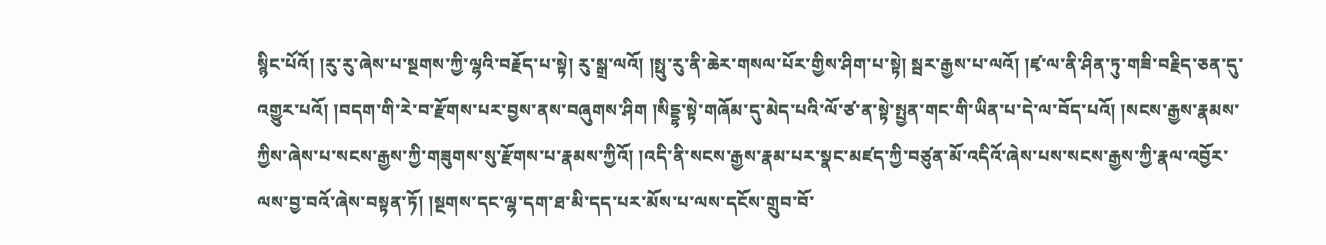སྙིང་པོའོ། །རུ་རུ་ཞེས་པ་སྔགས་ཀྱི་ལྷའི་བརྗོད་པ་སྟེ། རུ་སྒྲ་ལའོ། །སྥུ་རུ་ནི་ཆེར་གསལ་པོར་གྱིས་ཤིག་པ་སྟེ། སྦར་རྒྱས་པ་ལའོ། །ཛྭ་ལ་ནི་ཤིན་ཏུ་གཟི་བརྗིད་ཅན་དུ་འགྱུར་པའོ། །བདག་གི་རེ་བ་རྫོགས་པར་བྱས་ནས་བཞུགས་ཤིག །སིདྡྷ་སྟེ་གཞོམ་དུ་མེད་པའི་ལོ་ཙ་ན་སྟེ་སྤྱན་གང་གི་ཡིན་པ་དེ་ལ་བོད་པའོ། །སངས་རྒྱས་རྣམས་ཀྱིས་ཞེས་པ་སངས་རྒྱས་ཀྱི་གཟུགས་སུ་རྫོགས་པ་རྣམས་ཀྱིའོ། །འདི་ནི་སངས་རྒྱས་རྣམ་པར་སྣང་མཛད་ཀྱི་བཙུན་མོ་འདིའོ་ཞེས་པས་སངས་རྒྱས་ཀྱི་རྣལ་འབྱོར་ལས་བྱ་བའོ་ཞེས་བསྟན་ཏོ། །སྔགས་དང་ལྷ་དག་ཐ་མི་དད་པར་མོས་པ་ལས་དངོས་གྲུབ་བོ་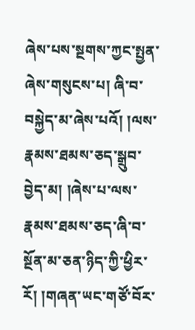ཞེས་པས་སྔགས་ཀྱང་སྤྱན་ཞེས་གསུངས་པ། ཞི་བ་བསྐྱེད་མ་ཞེས་པའོ། །ལས་རྣམས་ཐམས་ཅད་སྒྲུབ་བྱེད་མ། །ཞེས་པ་ལས་རྣམས་ཐམས་ཅད་ཞི་བ་སྔོན་མ་ཅན་ཉིད་ཀྱི་ཕྱིར་རོ། །གཞན་ཡང་གཙོ་བོར་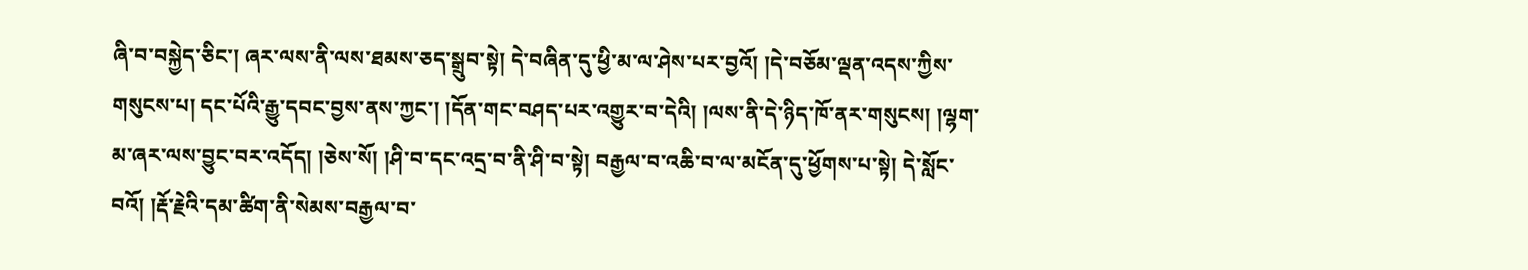ཞི་བ་བསྐྱེད་ཅིང་། ཞར་ལས་ནི་ལས་ཐམས་ཅད་སྒྲུབ་སྟེ། དེ་བཞིན་དུ་ཕྱི་མ་ལ་ཤེས་པར་བྱའོ། །དེ་བཅོམ་ལྡན་འདས་ཀྱིས་གསུངས་པ། དང་པོའི་རྒྱུ་དབང་བྱས་ནས་ཀྱང་། །དོན་གང་བཤད་པར་འགྱུར་བ་དེའི། །ལས་ནི་དེ་ཉིད་ཁོ་ནར་གསུངས། །ལྷག་མ་ཞར་ལས་བྱུང་བར་འདོད། །ཅེས་སོ། །ཤི་བ་དང་འདྲ་བ་ནི་ཤི་བ་སྟེ། བརྒྱལ་བ་འཆི་བ་ལ་མངོན་དུ་ཕྱོགས་པ་སྟེ། དེ་སློང་བའོ། །རྡོ་རྗེའི་དམ་ཚིག་ནི་སེམས་བརྒྱལ་བ་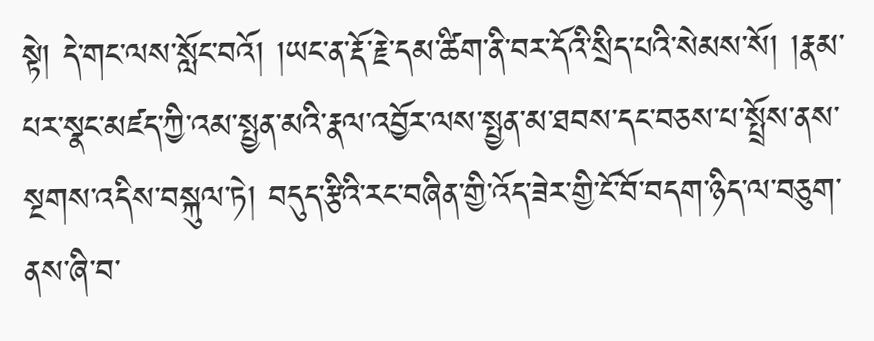སྟེ། དེ་གང་ལས་སློང་བའོ། །ཡང་ན་རྡོ་རྗེ་དམ་ཚིག་ནི་བར་དོའི་སྲིད་པའི་སེམས་སོ། །རྣམ་པར་སྣང་མཛད་ཀྱི་འམ་སྤྱན་མའི་རྣལ་འབྱོར་ལས་སྤྱན་མ་ཐབས་དང་བཅས་པ་སྤྲོས་ནས་སྔགས་འདིས་བསྐུལ་ཏེ། བདུད་རྩིའི་རང་བཞིན་གྱི་འོད་ཟེར་གྱི་ངོ་བོ་བདག་ཉིད་ལ་བཅུག་ནས་ཞི་བ་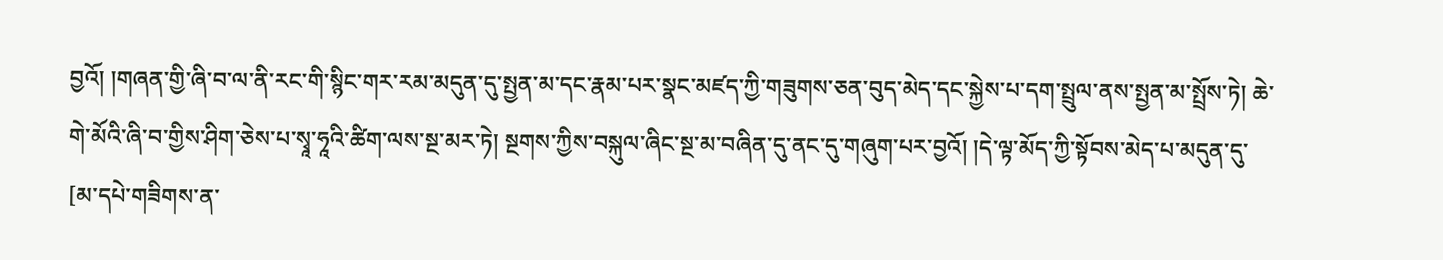བྱའོ། །གཞན་གྱི་ཞི་བ་ལ་ནི་རང་གི་སྙིང་གར་རམ་མདུན་དུ་སྤྱན་མ་དང་རྣམ་པར་སྣང་མཛད་ཀྱི་གཟུགས་ཅན་བུད་མེད་དང་སྐྱེས་པ་དག་སྤྲུལ་ནས་སྤྱན་མ་སྤྲོས་ཏེ། ཆེ་གེ་མོའི་ཞི་བ་གྱིས་ཤིག་ཅེས་པ་སྭཱ་ཧཱའི་ཚིག་ལས་སྔ་མར་ཏེ། སྔགས་ཀྱིས་བསྐུལ་ཞིང་སྔ་མ་བཞིན་དུ་ནང་དུ་གཞུག་པར་བྱའོ། །དེ་ལྟ་མོད་ཀྱི་སྟོབས་མེད་པ་མདུན་དུ་
[མ་དཔེ་གཟིགས་ན་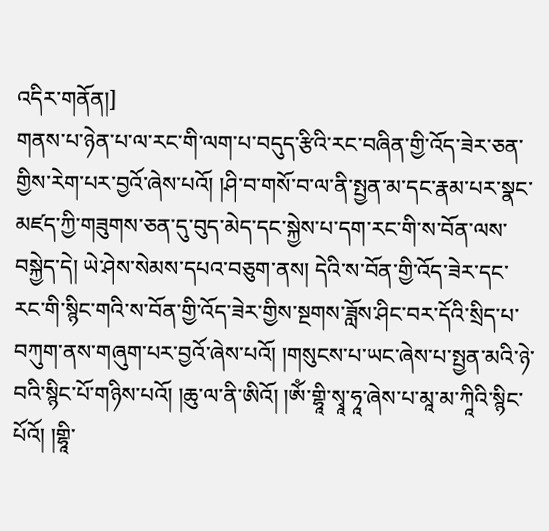འདིར་གནོན།]
གནས་པ་ཉེན་པ་ལ་རང་གི་ལག་པ་བདུད་རྩིའི་རང་བཞིན་གྱི་འོད་ཟེར་ཅན་གྱིས་རེག་པར་བྱའོ་ཞེས་པའོ། །ཤི་བ་གསོ་བ་ལ་ནི་སྤྱན་མ་དང་རྣམ་པར་སྣང་མཛད་ཀྱི་གཟུགས་ཅན་དུ་བུད་མེད་དང་སྐྱེས་པ་དག་རང་གི་ས་བོན་ལས་བསྐྱེད་དེ། ཡེ་ཤེས་སེམས་དཔའ་བཅུག་ནས། དེའི་ས་བོན་གྱི་འོད་ཟེར་དང་རང་གི་སྙིང་གའི་ས་བོན་གྱི་འོད་ཟེར་གྱིས་སྔགས་ཟློས་ཤིང་བར་དོའི་སྲིད་པ་བཀུག་ནས་གཞུག་པར་བྱའོ་ཞེས་པའོ། །གསུངས་པ་ཡང་ཞེས་པ་སྤྱན་མའི་ཉེ་བའི་སྙིང་པོ་གཉིས་པའོ། །ཆུ་ལ་ནི་ཨིའོ། །ཨོཾ་གྷཱི་སྭཱ་ཧཱ་ཞེས་པ་མཱ་མ་ཀཱིའི་སྙིང་པོའོ། །གྷཱི་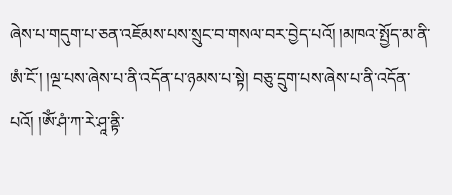ཞེས་པ་གདུག་པ་ཅན་འཇོམས་པས་སྲུང་བ་གསལ་བར་བྱེད་པའོ། །མཁའ་སྤྱོད་མ་ནི་ཨཾ་ངོ་། །ལྔ་པས་ཞེས་པ་ནི་འདོན་པ་ཉམས་པ་སྟེ། བཅུ་དྲུག་པས་ཞེས་པ་ནི་འདོན་པའོ། །ཨོཾ་ཤཾ་ཀ་རེ་ཤཱ་ནྟི་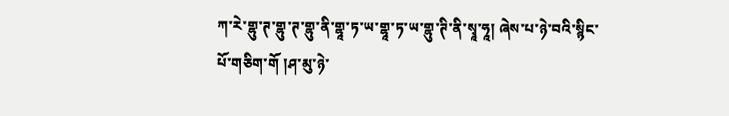ཀ་རེ་གྷུ་ཊ་གྷུ་ཊ་གྷུ་ནི་གྷཱ་ཏ་ཡ་གྷཱ་ཏ་ཡ་གྷུ་ཊི་ནི་སྭཱ་ཧཱ། ཞེས་པ་ཉེ་བའི་སྙིང་པོ་གཅིག་གོ །ཤ་མུ་ཉེ་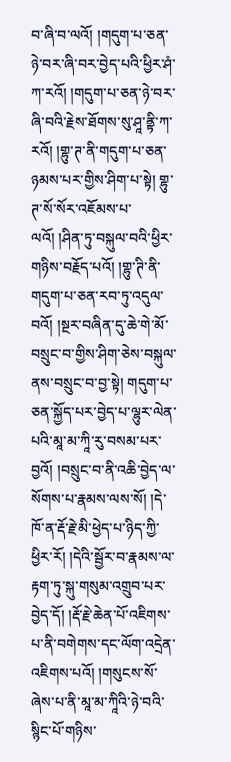བ་ཞི་བ་ལའོ། །གདུག་པ་ཅན་ཉེ་བར་ཞི་བར་བྱེད་པའི་ཕྱིར་ཤཾ་ཀ་རའོ། །གདུག་པ་ཅན་ཉེ་བར་ཞི་བའི་རྗེས་ཐོགས་སུ་ཤཱ་ནྟི་ཀ་རའོ། །གྷུ་ཊ་ནི་གདུག་པ་ཅན་ཉམས་པར་གྱིས་ཤིག་པ་སྟེ། གྷུ་ཊ་སོ་སོར་འཇོམས་པ་ལའོ། །ཤིན་ཏུ་བསྐུལ་བའི་ཕྱིར་གཉིས་བརྗོད་པའོ། །གྷུ་ཊི་ནི་གདུག་པ་ཅན་རབ་ཏུ་འདུལ་བའོ། །སྔར་བཞིན་དུ་ཆེ་གེ་མོ་བསྲུང་བ་གྱིས་ཤིག་ཅེས་བསྐུལ་ནས་བསྲུང་བ་བྱ་སྟེ། གདུག་པ་ཅན་སྐྱོད་པར་བྱེད་པ་ལྷུར་ལེན་པའི་མཱ་མ་ཀཱི་རུ་བསམ་པར་བྱའོ། །བསྲུང་བ་ནི་འཆི་བྱེད་ལ་སོགས་པ་རྣམས་ལས་སོ། །དེ་ཁོ་ན་རྡོ་རྗེ་མི་ཕྱེད་པ་ཉིད་ཀྱི་ཕྱིར་རོ། །དེའི་སྦྱོར་བ་རྣམས་ལ་རྟག་ཏུ་སྐུ་གསུམ་འགྲུབ་པར་བྱེད་དོ། །རྡོ་རྗེ་ཆེན་པོ་འཇིགས་པ་ནི་བགེགས་དང་ལོག་འདྲེན་འཇིགས་པའོ། །གསུངས་སོ་ཞེས་པ་ནི་མཱ་མ་ཀཱིའི་ཉེ་བའི་སྙིང་པོ་གཉིས་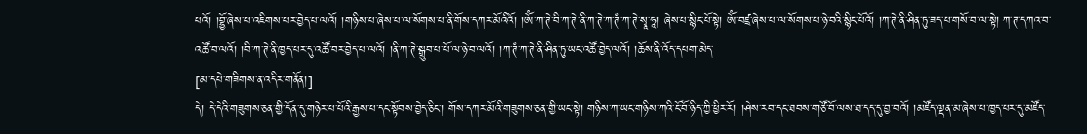པའོ། །བྷྱོ་ཞེས་པ་འཇིགས་པར་བྱེད་པ་ལའོ། །གཉིས་པ་ཞེས་པ་ལ་སོགས་པ་ནི་གོས་དཀར་མོའིའོ། །ཨོཾ་ཀ་ཊེ་བི་ཀ་ཊེ་ནི་ཀ་ཊེ་ཀ་ཊཾ་ཀ་ཊེ་སྭཱ་ཧཱ། ཞེས་པ་སྙིང་པོ་སྟེ། ཨོཾ་བཛྲ་ཞེས་པ་ལ་སོགས་པ་ཉེ་བའི་སྙིང་པོའོ། །ཀ་ཊེ་ནི་ཤིན་ཏུ་ཟད་པ་གསོ་བ་ལ་སྟེ། ཀ་ཊ་དཀའ་བ་འཚོ་བ་ལའོ། །བི་ཀ་ཊེ་ནི་ཁྱད་པར་དུ་འཚོ་བར་བྱེད་པ་ལའོ། །ནི་ཀ་ཊེ་སྒྲུབ་པ་པོ་ལ་ཉེ་བ་ལའོ། །ཀ་ཊཾ་ཀ་ཊེ་ནི་ཤིན་ཏུ་ཡང་འཚོ་བྱེད་ལའོ། །ཆོས་ནི་འོད་དཔག་མེད་
[མ་དཔེ་གཟིགས་ན་འདིར་གནོན།]
དེ། དེ་དེའི་གཟུགས་ཅན་གྱི་དོན་དུ་གཉེར་པ་པོའི་རྒྱས་པ་དང་སྟོབས་བྱེད་ཅིང་། གོས་དཀར་མོའི་གཟུགས་ཅན་གྱི་ཡང་སྟེ། གཉིས་ཀ་ཡང་གཉིས་ཀའི་ངོ་བོ་ཉིད་ཀྱི་ཕྱིར་རོ། །ཤེས་རབ་དང་ཐབས་གཙོ་བོ་ལས་ཐ་དད་དུ་བྱ་བའོ། །མཛོད་ལྡན་མ་ཞེས་པ་ཁྱད་པར་དུ་མཛོད་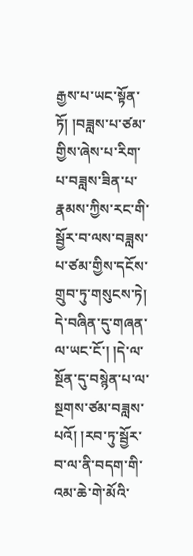རྒྱས་པ་ཡང་སྟོན་ཏོ། །བཟླས་པ་ཙམ་གྱིས་ཞེས་པ་རིག་པ་བཟླས་ཟིན་པ་རྣམས་ཀྱིས་རང་གི་སྦྱོར་བ་ལས་བཟླས་པ་ཙམ་གྱིས་དངོས་གྲུབ་ཏུ་གསུངས་ཏེ། དེ་བཞིན་དུ་གཞན་ལ་ཡང་ངོ་། །དེ་ལ་སྔོན་དུ་བསྙེན་པ་ལ་སྔགས་ཙམ་བཟླས་པའོ། །རབ་ཏུ་སྦྱོར་བ་ལ་ནི་བདག་གི་འམ་ཆེ་གེ་མོའི་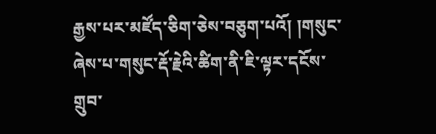རྒྱས་པར་མཛོད་ཅིག་ཅེས་བཅུག་པའོ། །གསུང་ཞེས་པ་གསུང་རྡོ་རྗེའི་ཚིག་ནི་ཇི་ལྟར་དངོས་གྲུབ་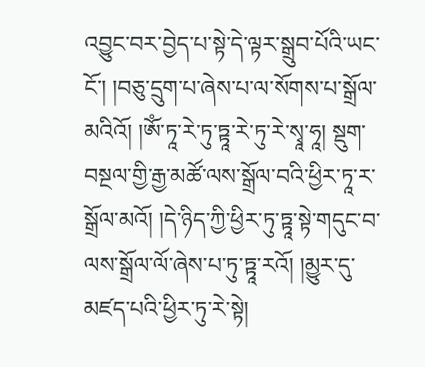འབྱུང་བར་བྱེད་པ་སྟེ་དེ་ལྟར་སྒྲུབ་པོའི་ཡང་ངོ་། །བཅུ་དྲུག་པ་ཞེས་པ་ལ་སོགས་པ་སྒྲོལ་མའིའོ། །ཨོཾ་ཏཱ་རེ་ཏུ་ཏྟཱ་རེ་ཏུ་རེ་སྭཱ་ཧཱ། སྡུག་བསྔལ་གྱི་རྒྱ་མཚོ་ལས་སྒྲོལ་བའི་ཕྱིར་ཏཱ་ར་སྒྲོལ་མའོ། །དེ་ཉིད་ཀྱི་ཕྱིར་ཏུ་ཏྟཱ་སྟེ་གདུང་བ་ལས་སྒྲོལ་ལོ་ཞེས་པ་ཏུ་ཏྟཱ་རའོ། །མྱུར་དུ་མཛད་པའི་ཕྱིར་ཏུ་རེ་སྟེ།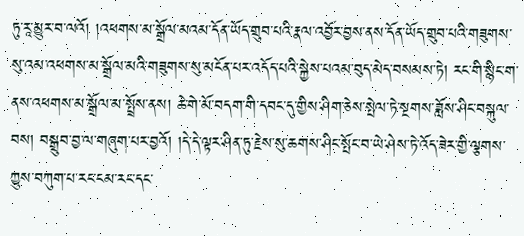ཏུ་རཱ་མྱུར་བ་ལའོ། །འཕགས་མ་སྒྲོལ་མའམ་དོན་ཡོད་གྲུབ་པའི་རྣལ་འབྱོར་བྱས་ནས་དོན་ཡོད་གྲུབ་པའི་གཟུགས་སུ་འམ་འཕགས་མ་སྒྲོལ་མའི་གཟུགས་སུ་མངོན་པར་འདོད་པའི་སྐྱེས་པའམ་བུད་མེད་བསམས་ཏེ། རང་གི་སྙིང་ག་ནས་འཕགས་མ་སྒྲོལ་མ་སྤྲོས་ནས། ཆེ་གེ་མོ་བདག་གི་དབང་དུ་གྱིས་ཤིག་ཅེས་སྤེལ་ཏེ་སྔགས་ཟློས་ཤིང་བསྐུལ་བས། བསྒྲུབ་བྱ་ལ་གཞུག་པར་བྱའོ། །དེ་དེ་ལྟར་ཤིན་ཏུ་རྗེས་སུ་ཆགས་ཤིང་སྤོང་བ་ཡེ་ཤེས་ཏེ་འོད་ཟེར་གྱི་ལྕགས་ཀྱུས་བཀུག་པ་རང་ངམ་རང་དང་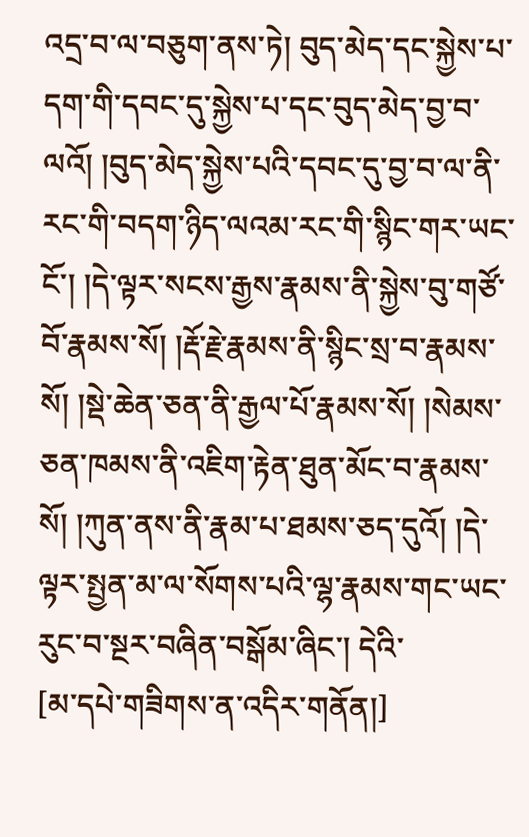འདྲ་བ་ལ་བཅུག་ནས་ཏེ། བུད་མེད་དང་སྐྱེས་པ་དག་གི་དབང་དུ་སྐྱེས་པ་དང་བུད་མེད་བྱ་བ་ལའོ། །བུད་མེད་སྐྱེས་པའི་དབང་དུ་བྱ་བ་ལ་ནི་རང་གི་བདག་ཉིད་ལའམ་རང་གི་སྙིང་གར་ཡང་ངོ་། །དེ་ལྟར་སངས་རྒྱས་རྣམས་ནི་སྐྱེས་བུ་གཙོ་བོ་རྣམས་སོ། །རྡོ་རྗེ་རྣམས་ནི་སྙིང་སྲ་བ་རྣམས་སོ། །སྡེ་ཆེན་ཅན་ནི་རྒྱལ་པོ་རྣམས་སོ། །སེམས་ཅན་ཁམས་ནི་འཇིག་རྟེན་ཐུན་མོང་བ་རྣམས་སོ། །ཀུན་ནས་ནི་རྣམ་པ་ཐམས་ཅད་དུའོ། །དེ་ལྟར་སྤྱན་མ་ལ་སོགས་པའི་ལྷ་རྣམས་གང་ཡང་རུང་བ་སྔར་བཞིན་བསྒོམ་ཞིང་། དེའི་
[མ་དཔེ་གཟིགས་ན་འདིར་གནོན།]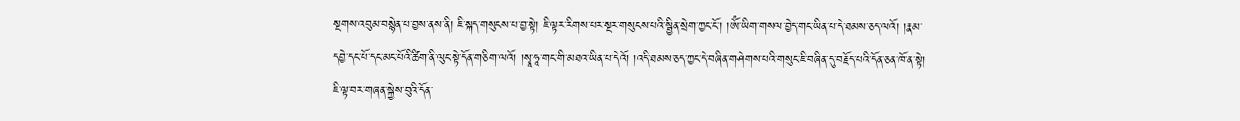སྔགས་འབུམ་བསྙེན་པ་བྱས་ནས་ནི། ཇི་སྐད་གསུངས་པ་བྱ་སྟེ། ཇི་ལྟར་རིགས་པར་སྔར་གསུངས་པའི་སྦྱིན་སྲེག་ཀྱང་ངོ་། །ཨོཾ་ཡིག་གསལ་བྱེད་གང་ཡིན་པ་དེ་ཐམས་ཅད་ལའོ། །རྣམ་དབྱེ་དང་པོ་དང་མང་པོའི་ཚིག་ནི་ལུང་སྟེ་དོན་གཅིག་ལའོ། །སྭཱ་ཧཱ་གང་གི་མཐའ་ཡིན་པ་དེའོ། །འདི་ཐམས་ཅད་ཀྱང་དེ་བཞིན་གཤེགས་པའི་གསུང་ཇི་བཞིན་དུ་བརྗོད་པའི་དོན་ཅན་ཁོ་ན་སྟེ། ཇི་ལྟ་བར་གཞན་སྐྱེས་བུའི་དོན་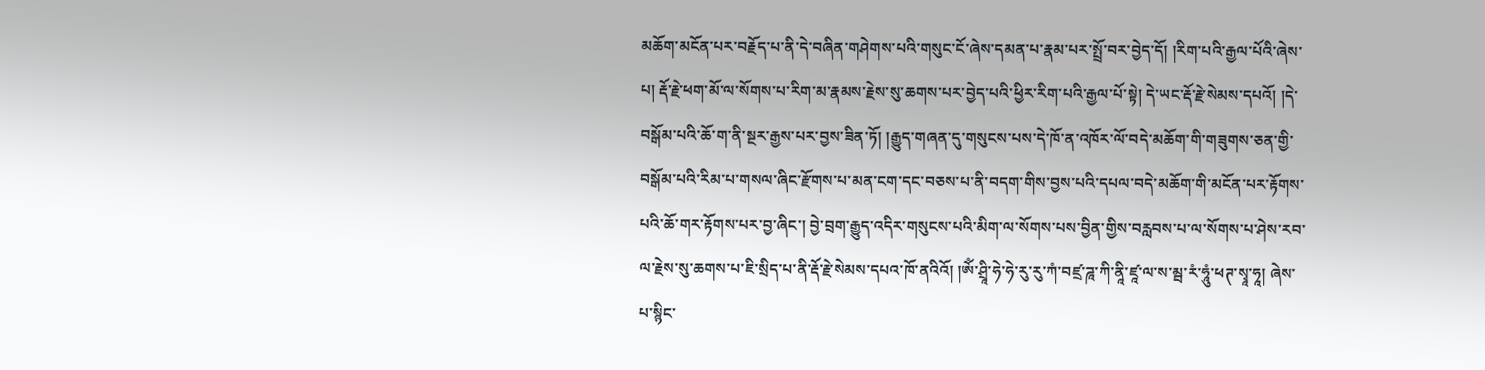མཆོག་མངོན་པར་བརྗོད་པ་ནི་དེ་བཞིན་གཤེགས་པའི་གསུང་ངོ་ཞེས་དམན་པ་རྣམ་པར་སྤྲོ་བར་བྱེད་དོ། །རིག་པའི་རྒྱལ་པོའི་ཞེས་པ། རྡོ་རྗེ་ཕག་མོ་ལ་སོགས་པ་རིག་མ་རྣམས་རྗེས་སུ་ཆགས་པར་བྱེད་པའི་ཕྱིར་རིག་པའི་རྒྱལ་པོ་སྟེ། དེ་ཡང་རྡོ་རྗེ་སེམས་དཔའོ། །དེ་བསྒོམ་པའི་ཆོ་ག་ནི་སྔར་རྒྱས་པར་བྱས་ཟིན་ཏོ། །རྒྱུད་གཞན་དུ་གསུངས་པས་དེ་ཁོ་ན་འཁོར་ལོ་བདེ་མཆོག་གི་གཟུགས་ཅན་གྱི་བསྒོམ་པའི་རིམ་པ་གསལ་ཞིང་རྫོགས་པ་མན་ངག་དང་བཅས་པ་ནི་བདག་གིས་བྱས་པའི་དཔལ་བདེ་མཆོག་གི་མངོན་པར་རྟོགས་པའི་ཆོ་གར་རྟོགས་པར་བྱ་ཞིང་། བྱེ་བྲག་རྒྱུད་འདིར་གསུངས་པའི་མིག་ལ་སོགས་པས་བྱིན་གྱིས་བརླབས་པ་ལ་སོགས་པ་ཤེས་རབ་ལ་རྗེས་སུ་ཆགས་པ་ཇི་སྲིད་པ་ནི་རྡོ་རྗེ་སེམས་དཔའ་ཁོ་ནའིའོ། །ཨོཾ་ཤྲཱི་ཧེ་ཧེ་རུ་རུ་ཀཾ་བཛྲ་ཌཱ་ཀི་ནཱི་ཛཱ་ལ་ས་མྦ་རཾ་ཧཱུཾ་ཕཊ་སྭཱ་ཧཱ། ཞེས་པ་སྙིང་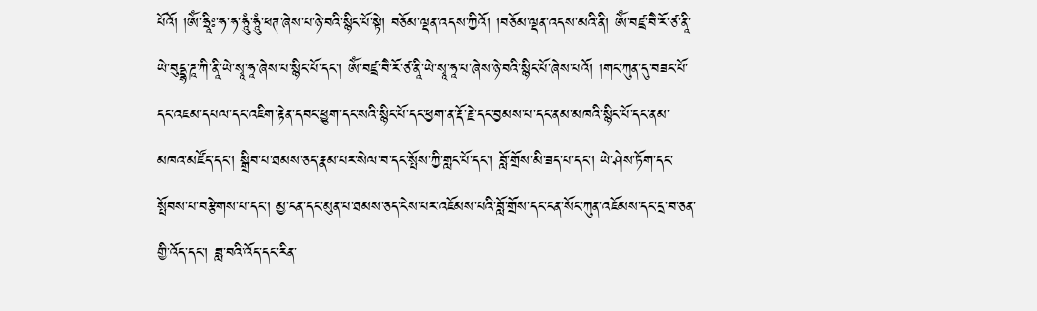པོའོ། །ཨོཾ་ཧྲཱིཿ་ཧ་ཧ་ཧཱུཾ་ཧཱུཾ་ཕཊ་ཞེས་པ་ཉེ་བའི་སྙིང་པོ་སྟེ། བཅོམ་ལྡན་འདས་ཀྱིའོ། །བཅོམ་ལྡན་འདས་མའི་ནི། ཨོཾ་བཛྲ་བཻ་རོ་ཙ་ནཱི་ཡེ་བུདྡྷ་ཌཱ་ཀི་ནཱི་ཡེ་སྭཱ་ཧཱ་ཞེས་པ་སྙིང་པོ་དང་། ཨོཾ་བཛྲ་བཻ་རོ་ཙ་ནཱི་ཡེ་སྭཱ་ཧཱ་པ་ཞེས་ཉེ་བའི་སྙིང་པོ་ཞེས་པའོ། །གང་ཀུན་དུ་བཟང་པོ་དང་འཇམ་དཔལ་དང་འཇིག་རྟེན་དབང་ཕྱུག་དང་སའི་སྙིང་པོ་དང་ཕྱག་ན་རྡོ་རྗེ་དང་བྱམས་པ་དང་ནམ་མཁའི་སྙིང་པོ་དང་ནམ་མཁའ་མཛོད་དང་། སྒྲིབ་པ་ཐམས་ཅད་རྣམ་པར་སེལ་བ་དང་སྤོས་ཀྱི་གླང་པོ་དང་། བློ་གྲོས་མི་ཟད་པ་དང་། ཡེ་ཤེས་ཏོག་དང་སྤོབས་པ་བརྩེགས་པ་དང་། མྱ་ངན་དང་མུན་པ་ཐམས་ཅད་ངེས་པར་འཇོམས་པའི་བློ་གྲོས་དང་ངན་སོང་ཀུན་འཇོམས་དང་དྲ་བ་ཅན་གྱི་འོད་དང་། ཟླ་བའི་འོད་དང་རིན་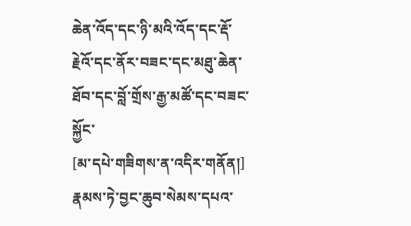ཆེན་འོད་དང་ཉི་མའི་འོད་དང་རྡོ་རྗེའོ་དང་ནོར་བཟང་དང་མཐུ་ཆེན་ཐོབ་དང་བློ་གྲོས་རྒྱ་མཚོ་དང་བཟང་སྐྱོང་
[མ་དཔེ་གཟིགས་ན་འདིར་གནོན།]
རྣམས་ཏེ་བྱང་ཆུབ་སེམས་དཔའ་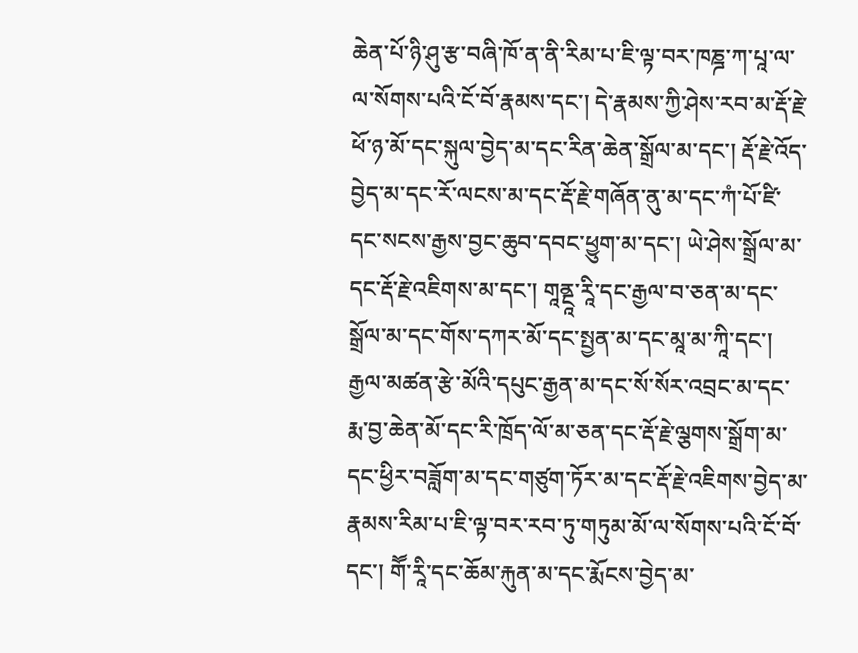ཆེན་པོ་ཉི་ཤུ་རྩ་བཞི་ཁོ་ན་ནི་རིམ་པ་ཇི་ལྟ་བར་ཁཎྜ་ཀ་པཱ་ལ་ལ་སོགས་པའི་ངོ་བོ་རྣམས་དང་། དེ་རྣམས་ཀྱི་ཤེས་རབ་མ་རྡོ་རྗེ་ཕོ་ཉ་མོ་དང་སྐུལ་བྱེད་མ་དང་རིན་ཆེན་སྒྲོལ་མ་དང་། རྡོ་རྗེ་འོད་བྱེད་མ་དང་རོ་ལངས་མ་དང་རྡོ་རྗེ་གཞོན་ནུ་མ་དང་ཀཾ་པོ་ཛི་དང་སངས་རྒྱས་བྱང་ཆུབ་དབང་ཕྱུག་མ་དང་། ཡེ་ཤེས་སྒྲོལ་མ་དང་རྡོ་རྗེ་འཇིགས་མ་དང་། གཱནྔཱ་རཱི་དང་རྒྱལ་བ་ཅན་མ་དང་སྒྲོལ་མ་དང་གོས་དཀར་མོ་དང་སྤྱན་མ་དང་མཱ་མ་ཀཱི་དང་། རྒྱལ་མཚན་རྩེ་མོའི་དཔུང་རྒྱན་མ་དང་སོ་སོར་འབྲང་མ་དང་རྨ་བྱ་ཆེན་མོ་དང་རི་ཁྲོད་ལོ་མ་ཅན་དང་རྡོ་རྗེ་ལྕགས་སྒྲོག་མ་དང་ཕྱིར་བཟློག་མ་དང་གཙུག་ཏོར་མ་དང་རྡོ་རྗེ་འཇིགས་བྱེད་མ་རྣམས་རིམ་པ་ཇི་ལྟ་བར་རབ་ཏུ་གཏུམ་མོ་ལ་སོགས་པའི་ངོ་བོ་དང་། གཽ་རཱི་དང་ཆོམ་རྐུན་མ་དང་རྨོངས་བྱེད་མ་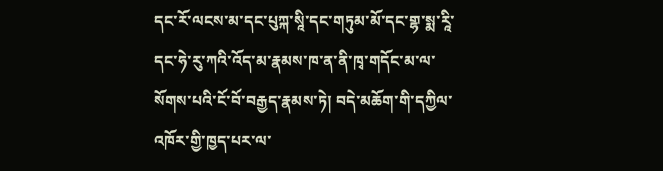དང་རོ་ལངས་མ་དང་པུཀྐ་སཱི་དང་གཏུམ་མོ་དང་གྷ་སྨ་རཱི་དང་ཧེ་རུ་ཀའི་འོད་མ་རྣམས་ཁ་ན་ནི་ཁྭ་གདོང་མ་ལ་སོགས་པའི་ངོ་བོ་བརྒྱད་རྣམས་ཏེ། བདེ་མཆོག་གི་དཀྱིལ་འཁོར་གྱི་ཁྱད་པར་ལ་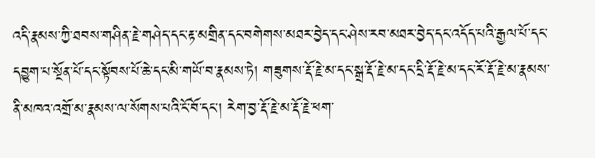འདི་རྣམས་ཀྱི་ཐབས་གཤིན་རྗེ་གཤེད་དང་རྟ་མགྲིན་དང་བགེགས་མཐར་བྱེད་དང་ཤེས་རབ་མཐར་བྱེད་དང་འདོད་པའི་རྒྱལ་པོ་དང་དབྱུག་པ་སྔོན་པོ་དང་སྟོབས་པོ་ཆེ་དང་མི་གཡོ་བ་རྣམས་ཏེ། གཟུགས་རྡོ་རྗེ་མ་དང་སྒྲ་རྡོ་རྗེ་མ་དང་དྲི་རྡོ་རྗེ་མ་དང་རོ་རྡོ་རྗེ་མ་རྣམས་ནི་མཁའ་འགྲོ་མ་རྣམས་ལ་སོགས་པའི་ངོ་བོ་དང་། རེག་བྱ་རྡོ་རྗེ་མ་རྡོ་རྗེ་ཕག་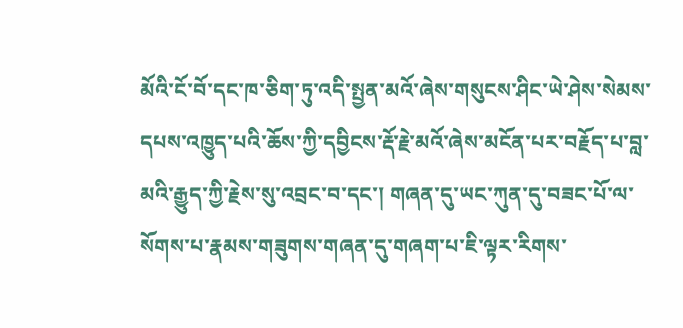མོའི་ངོ་བོ་དང་ཁ་ཅིག་ཏུ་འདི་སྤྱན་མའོ་ཞེས་གསུངས་ཤིང་ཡེ་ཤེས་སེམས་དཔས་འཁྱུད་པའི་ཆོས་ཀྱི་དབྱིངས་རྡོ་རྗེ་མའོ་ཞེས་མངོན་པར་བརྗོད་པ་བླ་མའི་རྒྱུད་ཀྱི་རྗེས་སུ་འབྲང་བ་དང་། གཞན་དུ་ཡང་ཀུན་དུ་བཟང་པོ་ལ་སོགས་པ་རྣམས་གཟུགས་གཞན་དུ་གཞག་པ་ཇི་ལྟར་རིགས་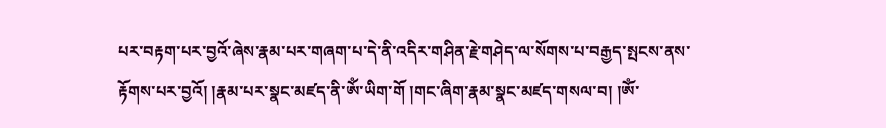པར་བརྟག་པར་བྱའོ་ཞེས་རྣམ་པར་གཞག་པ་དེ་ནི་འདིར་གཤིན་རྗེ་གཤེད་ལ་སོགས་པ་བརྒྱད་སྤངས་ནས་རྟོགས་པར་བྱའོ། །རྣམ་པར་སྣང་མཛད་ནི་ཨོཾ་ཡིག་གོ །གང་ཞིག་རྣམ་སྣང་མཛད་གསལ་བ། །ཨོཾ་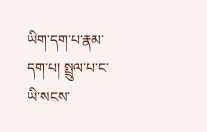ཡིག་དག་པ་རྣམ་དག་པ། སྤྲུལ་པ་ང་ཡི་སངས་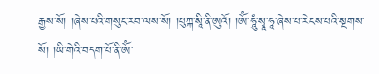རྒྱས་སོ། །ཞེས་པའི་གསུང་རབ་ལས་སོ། །པུཀྐ་སཱི་ནི་ཨུའོ། །ཨོཾ་ཧཱུཾ་སྭཱ་ཧཱ་ཞེས་པ་རེངས་པའི་སྔགས་སོ། །ཡི་གེའི་བདག་པོ་ནི་ཨོཾ་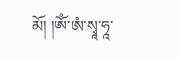མོ། །ཨོཾ་ཨཾ་སྭཱ་ཧཱ་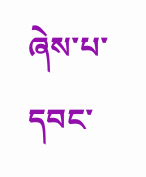ཞེས་པ་དབང་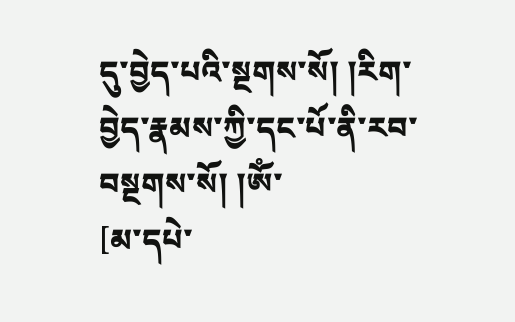དུ་བྱེད་པའི་སྔགས་སོ། །རིག་བྱེད་རྣམས་ཀྱི་དང་པོ་ནི་རབ་བསྔགས་སོ། །ཨོཾ་
[མ་དཔེ་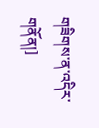གཟིགས་ན་འདིར་གནོན།]